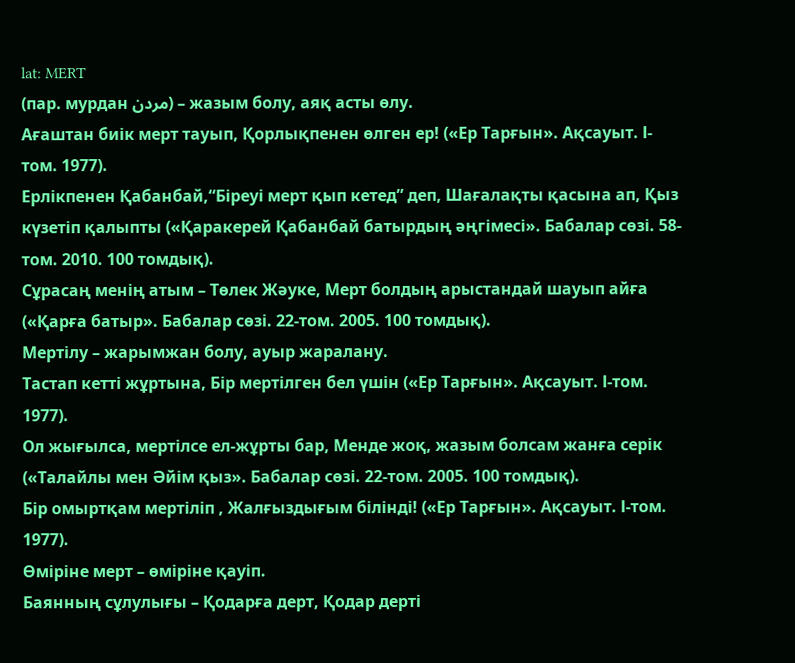lat: MERT
(пар. мурдан مردن) – жазым болу, аяқ асты өлу.
Ағаштан биік мерт тауып, Қорлықпенен өлген ер! («Ер Тарғын». Ақсауыт. І-том. 1977).
Ерлікпенен Қабанбай,“Біреуі мерт қып кетед” деп, Шағалақты қасына ап, Қыз күзетіп қалыпты («Қаракерей Қабанбай батырдың әңгімесі». Бабалар сөзі. 58-том. 2010. 100 томдық).
Сұрасаң менің атым – Төлек Жәуке, Мерт болдың арыстандай шауып айға («Қарға батыр». Бабалар сөзі. 22-том. 2005. 100 томдық).
Мертілу – жарымжан болу, ауыр жаралану.
Тастап кетті жұртына, Бір мертілген бел үшін («Ер Тарғын». Ақсауыт. І-том. 1977).
Ол жығылса, мертілсе ел-жұрты бар, Менде жоқ, жазым болсам жанға серік («Талайлы мен Әйім қыз». Бабалар сөзі. 22-том. 2005. 100 томдық).
Бір омыртқам мертіліп , Жалғыздығым білінді! («Ер Тарғын». Ақсауыт. І-том. 1977).
Өміріне мерт – өміріне қауіп.
Баянның сұлулығы – Қодарға дерт, Қодар дерті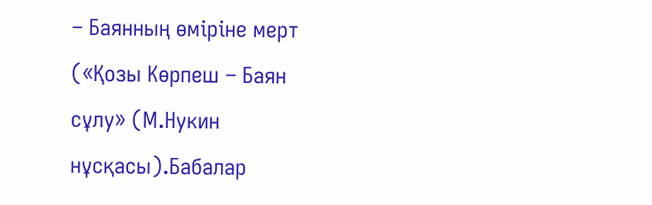– Баянның өміріне мерт («Қозы Көрпеш – Баян сұлу» (М.Нукин нұсқасы).Бабалар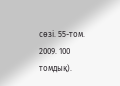сөзі. 55-том. 2009. 100 томдық).